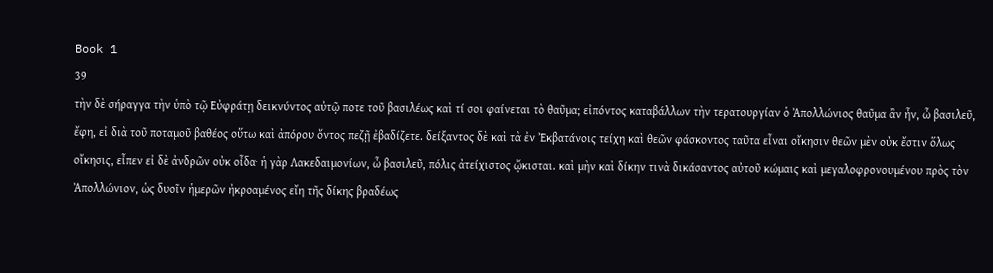Book 1
39
τὴν δὲ σήραγγα τὴν ὑπὸ τῷ Εὐφράτῃ δεικνύντος αὐτῷ ποτε τοῦ βασιλέως καὶ τί σοι φαίνεται τὸ θαῦμα; εἰπόντος καταβάλλων τὴν τερατουργίαν ὁ Ἀπολλώνιος θαῦμα ἂν ἦν, ὦ βασιλεῦ, ἔφη, εἰ διὰ τοῦ ποταμοῦ βαθέος οὕτω καὶ ἀπόρου ὄντος πεζῇ ἐβαδίζετε. δείξαντος δὲ καὶ τὰ ἐν Ἐκβατάνοις τείχη καὶ θεῶν φάσκοντος ταῦτα εἶναι οἴκησιν θεῶν μὲν οὐκ ἔστιν ὅλως οἴκησις, εἶπεν εἰ δὲ ἀνδρῶν οὐκ οἶδα· ἡ γὰρ Λακεδαιμονίων, ὦ βασιλεῦ, πόλις ἀτείχιστος ᾤκισται. καὶ μὴν καὶ δίκην τινὰ δικάσαντος αὐτοῦ κώμαις καὶ μεγαλοφρονουμένου πρὸς τὸν Ἀπολλώνιον, ὡς δυοῖν ἡμερῶν ἠκροαμένος εἴη τῆς δίκης βραδέως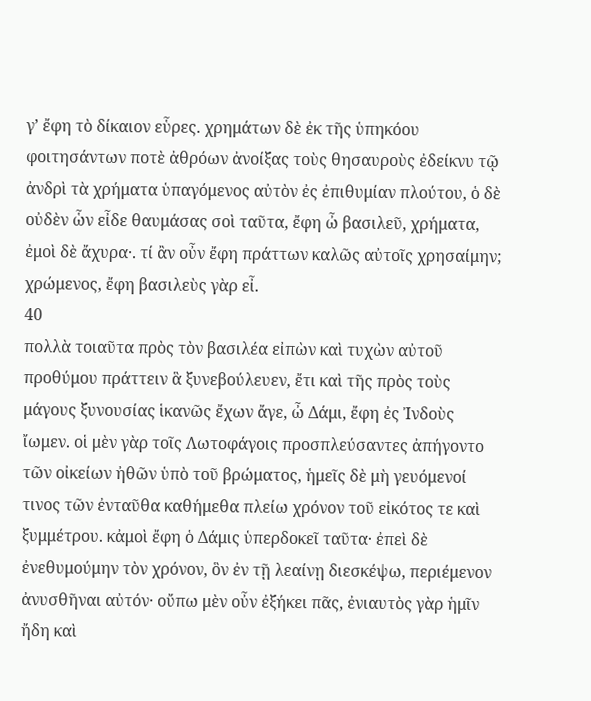γʼ ἔφη τὸ δίκαιον εὗρες. χρημάτων δὲ ἐκ τῆς ὑπηκόου φοιτησάντων ποτὲ ἀθρόων ἀνοίξας τοὺς θησαυροὺς ἐδείκνυ τῷ ἀνδρὶ τὰ χρήματα ὑπαγόμενος αὐτὸν ἐς ἐπιθυμίαν πλούτου, ὁ δὲ οὐδὲν ὧν εἶδε θαυμάσας σοὶ ταῦτα, ἔφη ὦ βασιλεῦ, χρήματα, ἐμοὶ δὲ ἄχυρα·. τί ἂν οὖν ἔφη πράττων καλῶς αὐτοῖς χρησαίμην; χρώμενος, ἔφη βασιλεὺς γὰρ εἶ.
40
πολλὰ τοιαῦτα πρὸς τὸν βασιλέα εἰπὼν καὶ τυχὼν αὐτοῦ προθύμου πράττειν ἃ ξυνεβούλευεν, ἔτι καὶ τῆς πρὸς τοὺς μάγους ξυνουσίας ἱκανῶς ἔχων ἄγε, ὦ Δάμι, ἔφη ἐς Ἰνδοὺς ἴωμεν. οἱ μὲν γὰρ τοῖς Λωτοφάγοις προσπλεύσαντες ἀπήγοντο τῶν οἰκείων ἠθῶν ὑπὸ τοῦ βρώματος, ἡμεῖς δὲ μὴ γευόμενοί τινος τῶν ἐνταῦθα καθήμεθα πλείω χρόνον τοῦ εἰκότος τε καὶ ξυμμέτρου. κἀμοὶ ἔφη ὁ Δάμις ὑπερδοκεῖ ταῦτα· ἐπεὶ δὲ ἐνεθυμούμην τὸν χρόνον, ὃν ἐν τῇ λεαίνῃ διεσκέψω, περιέμενον ἀνυσθῆναι αὐτόν· οὔπω μὲν οὖν ἐξήκει πᾶς, ἐνιαυτὸς γὰρ ἡμῖν ἤδη καὶ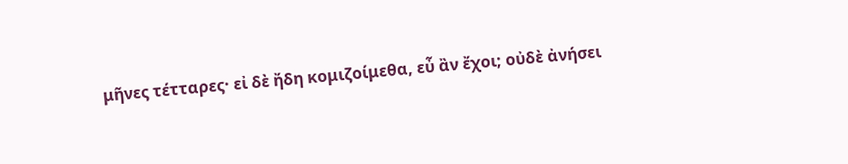μῆνες τέτταρες· εἰ δὲ ἤδη κομιζοίμεθα, εὖ ἂν ἔχοι; οὐδὲ ἀνήσει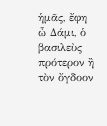ἡμᾶς, ἔφη ὦ Δάμι, ὁ βασιλεὺς πρότερον ἢ τὸν ὄγδοον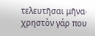τελευτῆσαι μῆνα· χρηστὸν γάρ που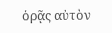ὁρᾷς αὐτὸν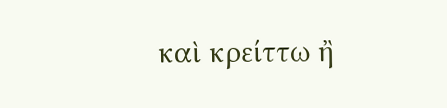καὶ κρείττω ἢ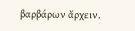βαρβάρων ἄρχειν.